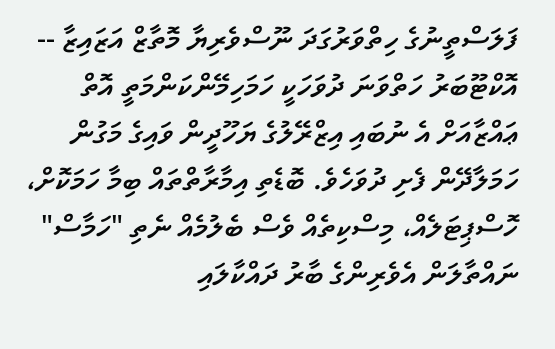ފަލަސްތީނުގެ ހިތްވަރުގަދަ ނޫސްވެރިޔާ މޮތާޒް އަޒައިޒާ --
އޮކްޓޫބަރު ހަތްވަނަ ދުވަހަކީ ހަމަހިމޭންކަންމަތީ އޮތް ޢައްޒާއަށް އެ ނުބައި އިޒްރޭލުގެ ޔަހޫދީން ވައިގެ މަގުން ހަމަލާދޭން ފެށި ދުވަހެވެ. ބޮޑެތި އިމާރާތްތައް ބިމާ ހަމަކޮށް، ހޮސްޕިޓަލެއް، މިސްކިތެއް ވެސް ބެލުމެއް ނެތި "ހަމާސް" ނައްތާލަން އެވެރިންގެ ބާރު ދައްކާލައި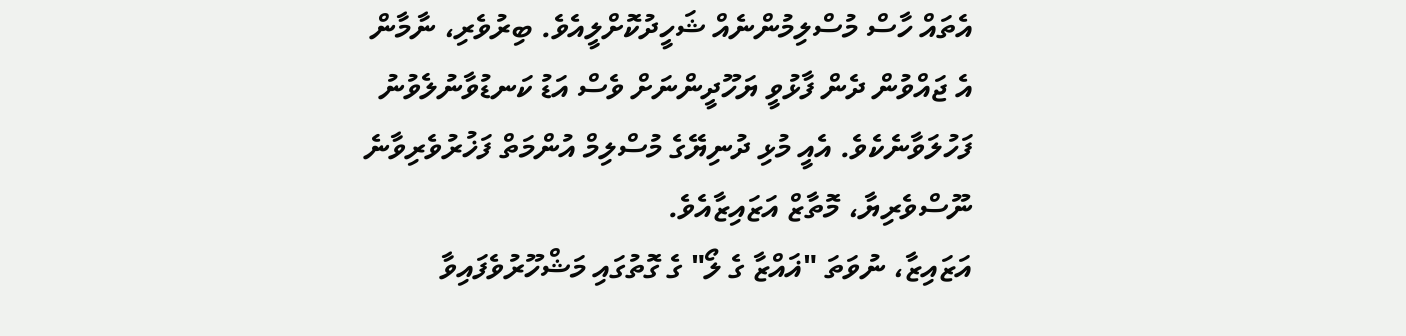އެތައް ހާސް މުސްލިމުންނެއް ޝަހީދުކޮށްލީއެވެ. ބިރުވެރި، ނާމާން އެ ޖައްވުން ދެން ފާޅުވީ ޔަހޫދީންނަށް ވެސް އަޑު ކަނޑުވާނުލެވުނު ފަހުލަވާނެކެވެ. އެއީ މުޅި ދުނިޔޭގެ މުސްލިމް އުންމަތް ފަޚުރުވެރިވާނެ ނޫސްވެރިޔާ، މޮތާޒް އަޒައިޒާއެވެ.
އަޒައިޒާ، ނުވަތަ "ޣައްޒާ ގެ ލޯ" ގެ ގޮތުގައި މަޝްހޫރުވެފައިވާ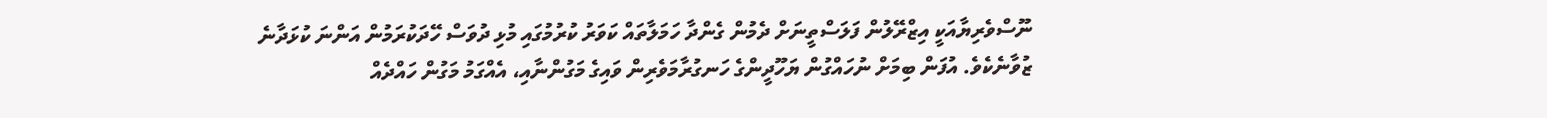ނޫސްވެރިޔާއަކީ އިޒްރޭލުން ފަލަސްތީނަށް ދެމުން ގެންދާ ހަމަލާތައް ކަވަރު ކުރުމުގައި މުޅި ދުވަސް ހޭދަކުރަމުން އަންނަ ކުޅަދާނެ ޒުވާނެކެވެ. އުފަން ބިމަށް ނުހައްގުން ޔަހޫދީންގެ ހަނގުރާމަވެރިން ވައިގެ މަގުންނާއި، އެއްގަމު މަގުން ހައްދެއް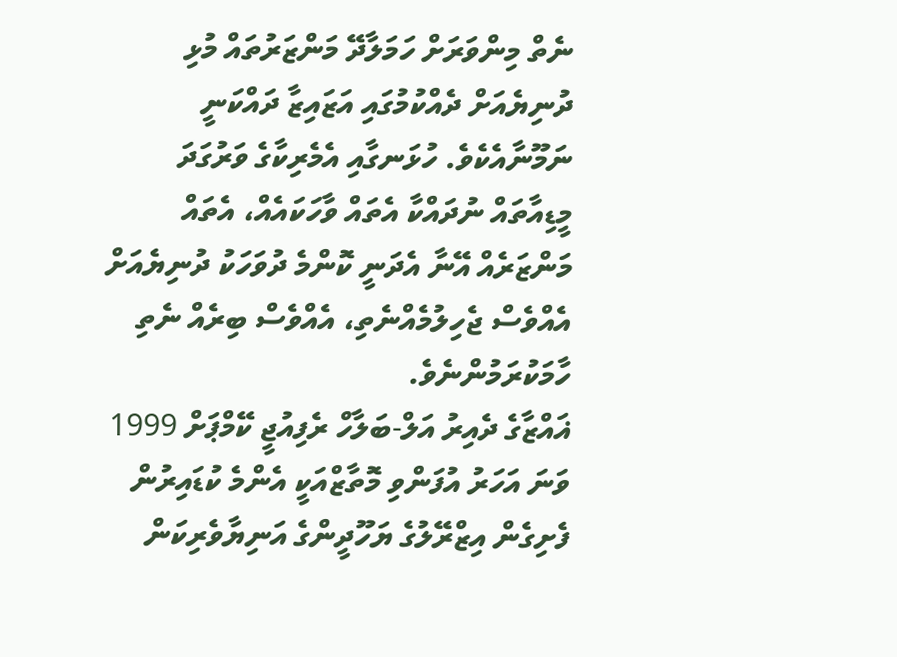ނެތް މިންވަރަށް ހަމަލާދޭ މަންޒަރުތައް މުޅި ދުނިޔެއަށް ދެއްކުމުގައި އަޒައިޒާ ދައްކަނީ ނަމޫނާއެކެވެ. ހުޅަނގާއި އެމެރިކާގެ ވަރުގަދަ މީޑިއާތައް ނުދައްކާ އެތައް ވާހަކައެއް، އެތައް މަންޒަރެއް އޭނާ އެދަނީ ކޮންމެ ދުވަހަކު ދުނިޔެއަށް އެއްވެސް ޖެހިލުމެއްނެތި، އެއްވެސް ބިރެއް ނެތި ހާމަކުރަމުންނެވެ.
ޣައްޒާގެ ދެއިރު އަލް-ބަލާހް ރެފިއުޖީ ކޭމްޕަށް 1999 ވަނަ އަހަރު އުފަންވި މޮތާޒްއަކީ އެންމެ ކުޑައިރުން ފެށިގެން އިޒްރޭލުގެ ޔަހޫދީންގެ އަނިޔާވެރިކަން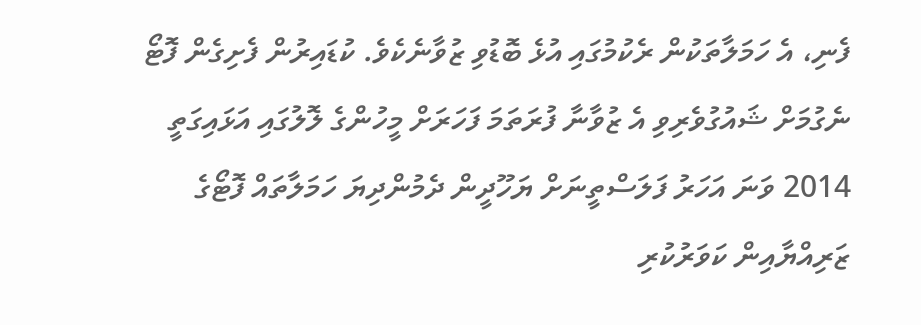ފެނި، އެ ހަމަލާތަކުން ރެކުމުގައި އުޅެ ބޮޑުވި ޒުވާނެކެވެ. ކުޑައިރުން ފެށިގެން ފޮޓޯ ނެގުމަށް ޝައުގުވެރިވި އެ ޒުވާނާ ފުރަތަމަ ފަހަރަށް މީހުންގެ ލޮލުގައި އަޅައިގަތީ 2014 ވަނަ އަހަރު ފަލަސްތީނަށް ޔަހޫދީން ދެމުންދިޔަ ހަމަލާތައް ފޮޓޯގެ ޒަރިއްޔާއިން ކަވަރުކުރި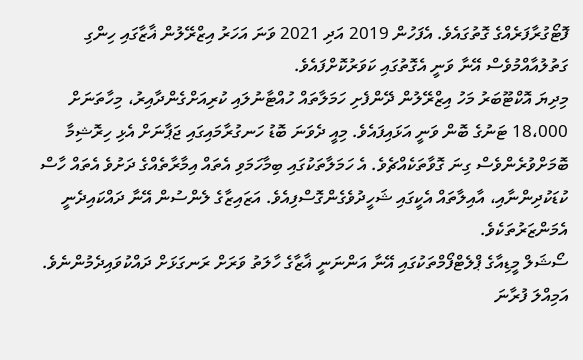ފޮޓޯގުރާފަރެއްގެ ގޮތުގައެވެ. އެފަހުން 2019 އަދި 2021 ވަނަ އަހަރު އިޒްރޭލުން ޣާޒާގައި ހިންގި ގަތުލުއާއްމުވެސް އޭނާ ވަނީ އެގޮތުގައި ކަވަރުކޮށްފައެވެ.
މިދިޔަ އޮކްޓޫބަރު މަހު އިޒްރޭލުން ދޭންފެށި ހަމަލާތައް ހުއްޓާނުލައި ކުރިއަށްގެންދާއިރު، މިހާތަނަށް 18،000 ޓަނުގެ ބޮން ވަނީ އަޅައިފައެވެ. މިއީ ދެވަނަ ބޮޑު ހަނގުރާމައިގައި ޖަޕާނަށް އެޅި ހިރޮޝިމާ ބޮމަށްވުރެންވެސް ގިނަ ގޮވާތަކެއްޗެވެ. އެ ހަމަލާތަކުގައި ބިމާހަމަވި އެތައް އިމާރާތެއްގެ ދަށުވެ އެތައް ހާސް ކުޑަކުދިންނާއި، އާއިލާތައް އެކީގައި ޝަހީދުވެގެންގޮސްފިއެވެ. އަޒައިޒާގެ ލެންސުން އޭނާ ދައްކައިދެނީ އެމަންޒަރުތަކެވެ.
ސޯޝަލް މީޑިއާގެ ޕްލެޓްފޯމްތަކުގައި އޭނާ އަންނަނީ ޣާޒާގެ ހާލަތު ވަރަށް ރަނގަޅަށް ދައްކުވައިދެމުންނެވެ. އަމިއްލަ ފުރާނަ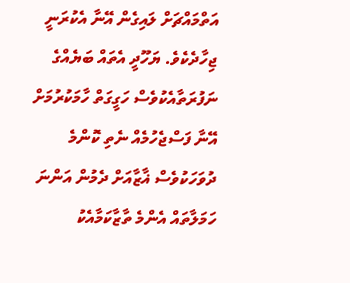އަތްމައްޗަށް ލައިގެން އޭނާ އެކުރަނީ ޖިހާދެކެވެ. ޔަހޫދީ އެތައް ބަޔެއްގެ ނަފުރަތާއެކުވެސް ހަގީގަތް ހާމަކުރުމަށް އޭނާ ފަސްޖެހުމެއް ނެތި ކޮންމެ ދުވަހަކުވެސް ޣާޒާއަށް ދެމުން އަންނަ ހަމަލާތައް އެންމެ ތާޒާކަމާއެކު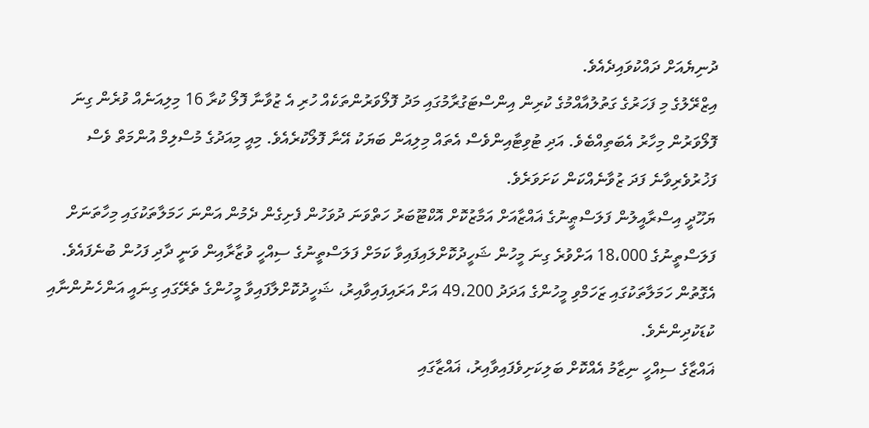ދުނިޔެއަށް ދައްކުވައިދެއެވެ.
އިޒްރޭލުގެ މި ފަހަރުގެ ގަތުލުއާއްމުގެ ކުރިން އިންސްޓަގުރާމުގައި މަދު ފޮލޯވަރުންތަކެއް ހުރި އެ ޒުވާނާ ފޮލޯ ކުރާ 16 މިލިއަނެއް ވުރެން ގިނަ ފޮލޯވަރުން މިހާރު އެބަތިއްބެވެ. އަދި ޓުވިޓާއިންވެސް އެތައް މިލިއަން ބަޔަކު އޭނާ ފޮލޯކުރެއެވެ. މިއީ މިއަދުގެ މުސްލިމް އުންމަތް ވެސް ފަޚުރުވެރިވާނެ ފަދަ ޒުވާނެއްކަން ކަށަވަރެވެ.
ޔަހޫދީ އިސްރާއީލުން ފަލަސްޠީނުގެ ޣައްޒާއަށް އަމާޒުކޮށް އޮކްޓޫބަރު ހަތްވަނަ ދުވަހުން ފެށިގެން ދެމުން އަންނަ ހަމަލާތަކުގައި މިހާތަނަށް ފަލަސްތީނުގެ 18،000 އަށްވުރެ ގިނަ މީހުން ޝަހީދުކޮށްލައިފައިވާ ކަމަށް ފަލަސްތީނުގެ ސިއްހީ ވުޒާރާއިން ވަނީ ދާދި ފަހުން ބުނެފައެވެ. އެގޮތުން ހަމަލާތަކުގައި ޒަހަމްވި މީހުންގެ އަދަދު 49،200 އަށް އަރައިފައިވާއިރު، ޝަހީދުކޮށްލާފައިވާ މީހުންގެ ތެރޭގައި ގިނައީ އަންހެނުންނާއި ކުޑަކުދިންނެވެ.
ޣައްޒާގެ ސިއްހީ ނިޒާމު އެއްކޮށް ބަލިކަށިވެފައިވާއިރު، ޣައްޒާގައި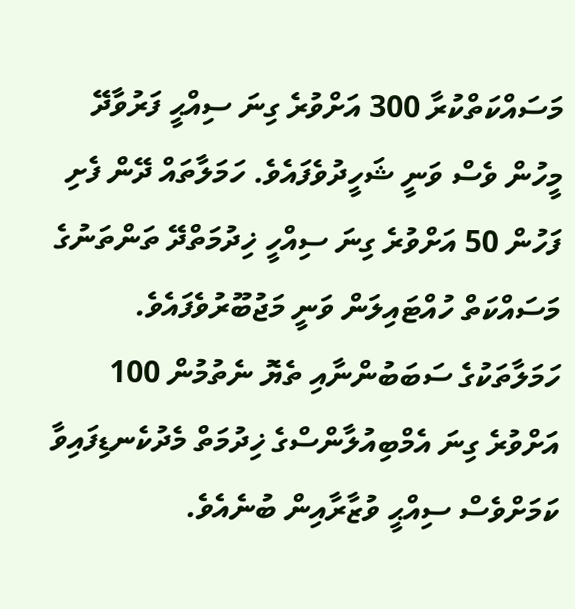މަސައްކަތްކުރާ 300 އަށްވުރެ ގިނަ ސިއްޙީ ފަރުވާދޭ މީހުން ވެސް ވަނީ ޝަހީދުވެފައެވެ. ހަމަލާތައް ދޭން ފެށި ފަހުން 50 އަށްވުރެ ގިނަ ސިއްހީ ޚިދުމަތްދޭ ތަންތަނުގެ މަސައްކަތް ހުއްޓައިލަން ވަނީ މަޖުބޫރުވެފައެވެ. ހަމަލާތަކުގެ ސަބަބުންނާއި ތެޔޮ ނެތުމުން 100 އަށްވުރެ ގިނަ އެމްބިއުލާންސްގެ ޚިދުމަތް މެދުކެނޑިފައިވާ ކަމަށްވެސް ސިއްޙީ ވުޒާރާއިން ބުނެއެވެ.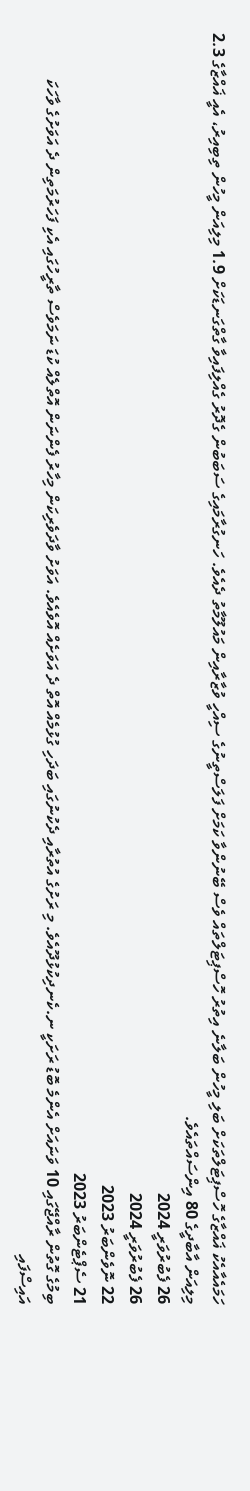ހަމައެއާއެކު ޣައްޒާގެ ހޮސްޕިޓަލްތަކަށް ބަލި މީހުން ބަލާނެ އިތުރު ހޮސްޕިޓަލްތައް ވެސް ބޭނުންވާ ކަމަށް ފަލަސްތީނުގެ ސިއްހީ ވުޒާރާއިން މައުލޫމާތު ދެއެވެ. ހަނގުރާމައިގެ ސަބަބުން ގެދޮރު ގެއްލިފައިވާ ގާތްގަނޑަކަށް 1.9 މިލިއަން މީހުން ތިބިއިރު، އެއީ ޣައްޒާގެ 2.3 މިލިއަން އާބާދީގެ 80 އިންސައްތައެވެ.
26 ފެބުރުވަރީ 2024
26 ފެބުރުވަރީ 2024
22 ނޮވެންބަރު 2023
21 ސެޕްޓެންބަރު 2023
ބިމުގެ ގޮތުން ރާއްޖޭގައި 10 ވަނައަށް އެންމެ ބޮޑު ރަށަކީ ނ.ކެނދިކުޅުދޫއެވެ. މި ރަށުގެ އުތުރާއި ދެކުނުގައި ބަދަހި ގުޅުމެއް އޮތް ދެ އަވަށެއް އޮވެއެވެ. އަވަށު ވާދަވެރިކަން މިހާރު ފެންނަން އޮތްލެއް ކުޑަ ނަމަވެސް ތާރީހުގައި އެކި ފަހަރުމަތިން ދެ އަވަށުގެ ވާހަކަ އައިސްފައި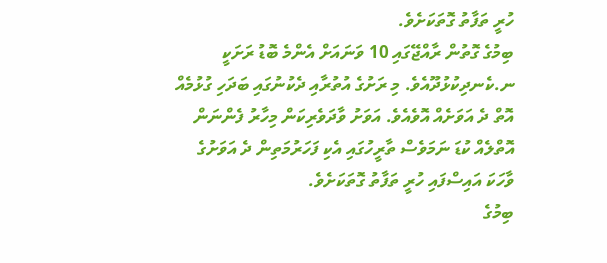ހުރީ ތަފާތު ގޮތަކަށެވެ.
ބިމުގެ ގޮތުން ރާއްޖޭގައި 10 ވަނައަށް އެންމެ ބޮޑު ރަށަކީ ނ.ކެނދިކުޅުދޫއެވެ. މި ރަށުގެ އުތުރާއި ދެކުނުގައި ބަދަހި ގުޅުމެއް އޮތް ދެ އަވަށެއް އޮވެއެވެ. އަވަށު ވާދަވެރިކަން މިހާރު ފެންނަން އޮތްލެއް ކުޑަ ނަމަވެސް ތާރީހުގައި އެކި ފަހަރުމަތިން ދެ އަވަށުގެ ވާހަކަ އައިސްފައި ހުރީ ތަފާތު ގޮތަކަށެވެ.
ބިމުގެ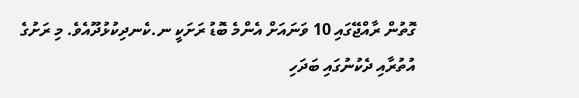ގޮތުން ރާއްޖޭގައި 10 ވަނައަށް އެންމެ ބޮޑު ރަށަކީ ނ.ކެނދިކުޅުދޫއެވެ. މި ރަށުގެ އުތުރާއި ދެކުނުގައި ބަދަހި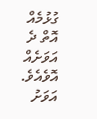ގުޅުމެއް އޮތް ދެ އަވަށެއް އޮވެއެވެ. އަވަށު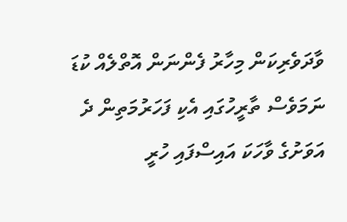ވާދަވެރިކަން މިހާރު ފެންނަން އޮތްލެއް ކުޑަ ނަމަވެސް ތާރީހުގައި އެކި ފަހަރުމަތިން ދެ އަވަށުގެ ވާހަކަ އައިސްފައި ހުރީ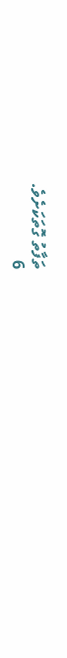ތަފާތު ގޮތަކަށެވެ.
6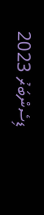ޑިސެންބަރު 2023